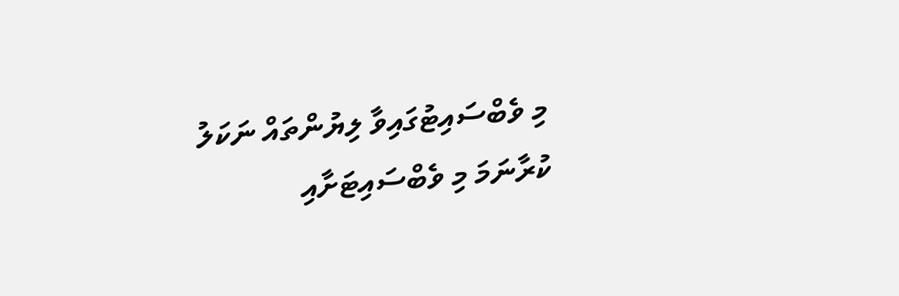މި ވެބްސައިޓުގައިވާ ލިޔުންތައް ނަކަލު ކުރާނަމަ މި ވެބްސައިޓަށާއި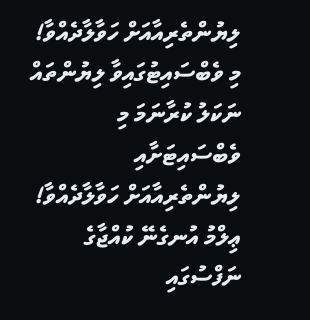ލިޔުންތެރިއާއަށް ހަވާލާދެއްވާ!
މި ވެބްސައިޓުގައިވާ ލިޔުންތައް ނަކަލު ކުރާނަމަ މި ވެބްސައިޓަށާއި ލިޔުންތެރިއާއަށް ހަވާލާދެއްވާ!
ޢިލްމު އުނގެނޭ ކުއްޖާގެ ނަފްސުގައި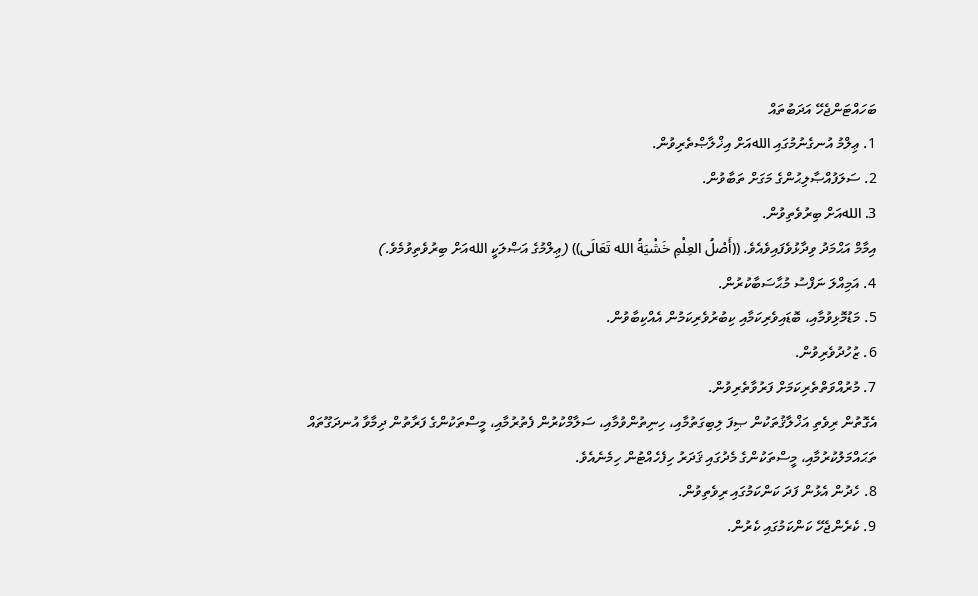ބަހައްޓަންޖެހޭ އަދަބުތައް
1. ޢިލްމު އުނގެނުމުގައި اللهއަށް އިޚްލާޞްތެރިވުން.
2. ސަލަފުއްޞާލިޙުންގެ މަގަށް ތަބާވުން.
3. اللهއަށް ބިރުވެތިވުން.
އިމާމް އަޙްމަދު ވިދާޅުވެފައިވެއެވެ. ((أَصْلُ العِلْمِ خَشْيَةُ الله تَعَالَى)) (ޢިލްމުގެ އަޞްލަކީ اللهއަށް ބިރުވެތިވުމެވެ.)
4. އަމިއްލަ ނަފްސު މުޙާސަބާކުރުން.
5. މަޑުމޮޅިވުމާއި، ބޮޑައިވެރިކަމާއި ކިބުރުވެރިކަމުން އެއްކިބާވުން.
6. ޒުހުދުވެރިވުން.
7. މުރުއްވަތްތެރިކަމަށް ފަރުވާތެރިވުން.
އެގޮތުން ރިވެތި އަޚްލާޤުތަކުން ޞިފަ ލިބިގަތުމާއި، ހިނިތުންވުމާއި، ސަލާމްކުރުން ފެތުރުމާއި، މީސްތަކުންގެ ފަރާތުން ދިމާވާ އުނދަގޫތައް ތަޙައްމަލުކުރުމާއި، މީސްތަކުންގެ މެދުގައި ޤަދަރު ހިފެހެއްޓުން ހިމެނެއެވެ.
8. ހެދުން އެޅުން ފަދަ ކަންކަމުގައި ރިވެތިވުން.
9. ކެރެންޖެހޭ ކަންކަމުގައި ކެރުން.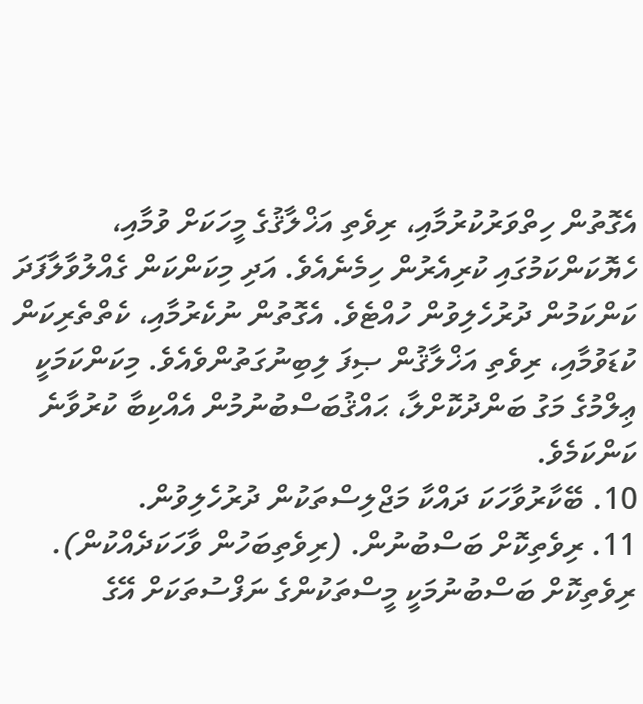އެގޮތުން ހިތްވަރުކުރުމާއި، ރިވެތި އަޚްލާޤުގެ މީހަކަށް ވުމާއި، ހެޔޮކަންކަމުގައި ކުރިއެރުން ހިމެނެއެވެ. އަދި މިކަންކަން ގެއްލުވާލާފަދަ ކަންކަމުން ދުރުހެލިވުން ހުއްޓެވެ. އެގޮތުން ނުކެރުމާއި، ކެތްތެރިކަން ކުޑަވުމާއި، ރިވެތި އަޚްލާޤުން ޞިފަ ލިބިނުގަތުންވެއެވެ. މިކަންކަމަކީ ޢިލްމުގެ މަގު ބަންދުކޮށްލާ، ޙައްޤުބަސްބުނުމުން އެއްކިބާ ކުރުވާނެ ކަންކަމެވެ.
10. ބޭކާރުވާހަކަ ދައްކާ މަޖްލިސްތަކުން ދުރުހެލިވުން.
11. ރިވެތިކޮށް ބަސްބުނުން. (ރިވެތިބަހުން ވާހަކަދެއްކުން).
ރިވެތިކޮށް ބަސްބުނުމަކީ މީސްތަކުންގެ ނަފްސުތަކަށް އޭގެ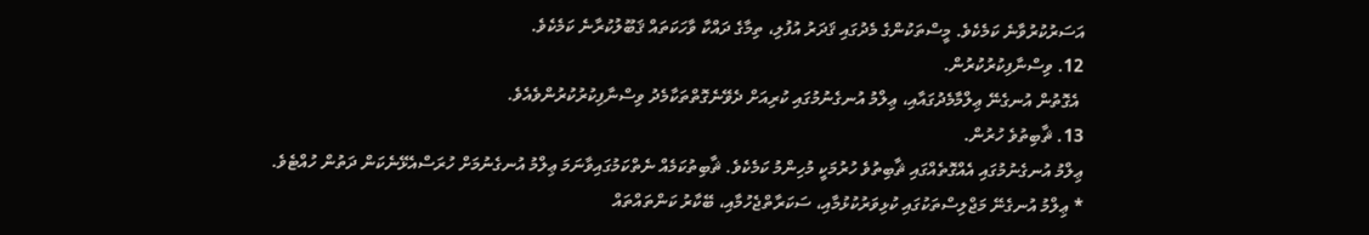އަސަރުކުރުވާނެ ކަމެކެވެ. މީސްތަކުންގެ މެދުގައި ޤަދަރު އުފުލި، ތިމާގެ ދައްކާ ވާހަކަތައް ޤަބޫލުކުރާނެ ކަމެކެވެ.
12. ވިސްނާފިކުރުކުރުން.
 އެގޮތުން އުނގެނޭ ޢިލްމާމެދުގައާއި، ޢިލްމު އުނގެނުމުގައި ކުރިއަށް ދެވޭނެގޮތްތަކާމެދު ވިސްނާފިކުރުކުރުންވެއެވެ.
13. ޘާބިތުވެ ހުރުން.
ޢިލްމު އުނގެނުމުގައި އެއްގޮތެއްގައި ޘާބިތުވެ ހުރުމަކީ މުހިންމު ކަމެކެވެ. ޘާބިތުކަމެއް ނެތްކަމުގައިވާނަމަ ޢިލްމު އުނގެނުމަށް ހުރަސްއެޅޭނެކަން ދަތުން ހުއްޓެވެ.
* ޢިލްމު އުނގެނޭ މަޖްލިސްތަކުގައި ކުޅިވަރުކުޅުމާއި، ސަކަރާތްޖެހުމާއި، ބޭކާރު ކަންތައްތައް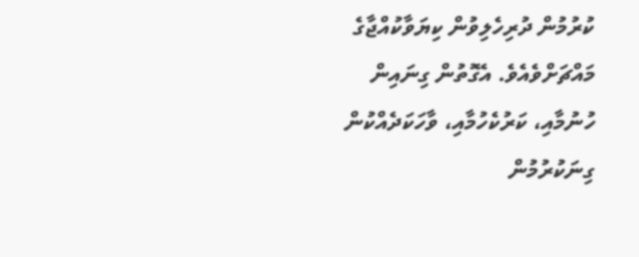ކުރުމުން ދުރިހެލިވުން ކިޔަވާކުއްޖާގެ މައްޗަށްވެއެވެ. އެގޮތުން ގިނައިން ހުނުމާއި، ކަރުކެހުމާއި، ވާހަކަދެއްކުން ގިނަކުރުމުން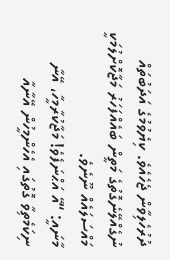ދުރުހެލިވާން ޖެހެއެވެ. ކިޔެވުމުގެ އަދަބުތައް ނުގެއްލޭނެގޮތުގެ މަތީން ބައެއްފަހަރު މަޖާކޮށްލުމަކީ މައްސަލައެއް ނޫނެވެ.
މާނައީ: “އޭ އަޙްނަފެވެ! މަޖާކުރާމީހާ، އޭނާ ނިކަމެތިވާ ގޮތުގައި އެހެންމީހުން އޭނާއާ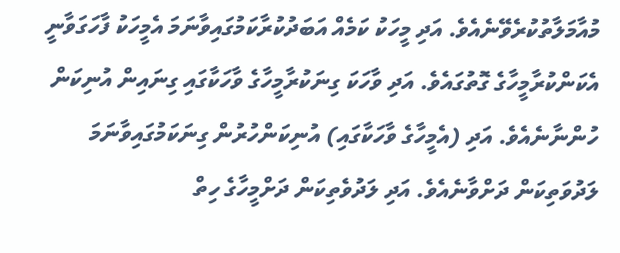މުއާމަލާތުކުރެވޭނެއެވެ. އަދި މީހަކު ކަމެއް އަބަދުކުރާކަމުގައިވާނަމަ އެމީހަކު ފާހަގަވާނީ އެކަންކުރާމީހާގެ ގޮތުގައެވެ. އަދި ވާހަކަ ގިނަކުރާމީހާގެ ވާހަކާގައި ގިނައިން އުނިކަން ހުންނާނެއެވެ. އަދި (އެމީހާގެ ވާހަކާގައި) އުނިކަންހުރުން ގިނަކަމުގައިވާނަމަ ލަދުވަތިކަން ދަށްވާނެއެވެ. އަދި ލަދުވެތިކަން ދަށްމީހާގެ ހިތް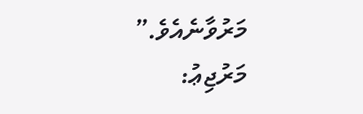މަރުވާނެއެވެ.”
މަރުޖިޢު: